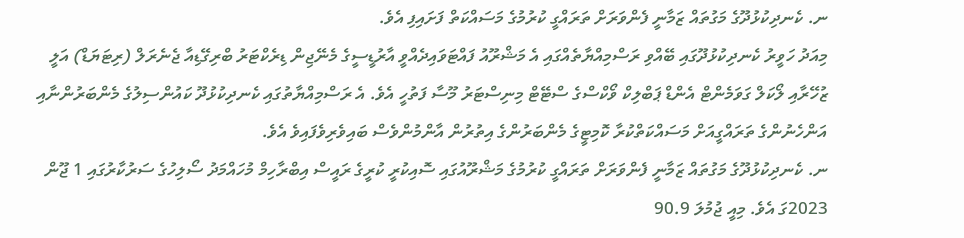ނ. ކެނދިކުޅުދޫގެ މަގުތައް ޒަމާނީ ފެންވަރަށް ތަރައްގީ ކުރުމުގެ މަސައްކަތް ފަށައިފި އެވެ.
މިއަދު ހަވީރު ކެނދިކުޅުދޫގައި ބޭއްވި ރަސްމިއްޔާތެއްގައި އެ މަޝްރޫއު ފައްޓަވައިދެއްވީ އާރުޑީސީގެ މެނޭޖިން ޑިރެކްޓަރު ބްރިގޭޑިއާ ޖެނެރަލް (ރިޓަޔަޑް) އަލީ ޒުހޭރާއި ލޯކަލް ގަވަމެންޓް އެންޑް ޕަބްލިކް ވޯކްސްގެ ސްޓޭޓް މިނިސްޓަރު މޫސާ ފަތުހީ އެވެ. އެ ރަސްމިއްޔާތުގައި ކެނދިކުޅުދޫ ކައުންސިލުގެ މެންބަރުންނާއި އަންހެނުންގެ ތަރައްގީއަށް މަސައްކަތްކުރާ ކޮމިޓީގެ މެންބަރުންގެ އިތުރުން އާންމުންވެސް ބައިވެރިވެފައިވެ އެވެ.
ނ. ކެނދިކުޅުދޫގެ މަގުތައް ޒަމާނީ ފެންވަރަށް ތަރައްގީ ކުރުމުގެ މަޝްރޫއުގައި ސޮއިކުރީ ކުރީގެ ރައީސް އިބްރާހިމް މުހައްމަދު ސޯލިހުގެ ސަރުކާރުގައި 1 ޖޫން 2023ގަ އެވެ. މިއީ ޖުމުލަ 90.9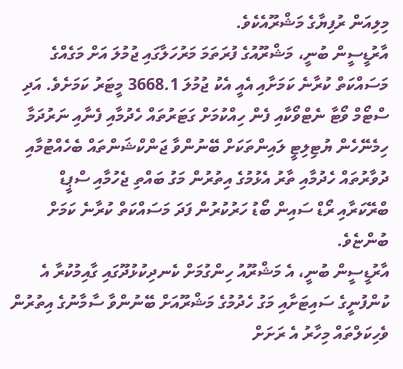މިލިއަން ރުފިޔާގެ މަޝްރޫއެކެވެ.
އާރުޑީސީން ބުނީ، މަޝްރޫއުގެ ފުރަތަމަ މަރުހަލާގައި ޖުމުލަ އަށް މަގެއްގެ މަސައްކަތް ކުރާނެ ކަމަށާއި އެއީ އެކު ޖުމުލަ 3668.1 މީޓަރު ކަމަށެވެ. އަދި ސްޓޯމް ވޯޓާ ނެޓްވޯކާއި ފެން ހިއްކުމަށް ގަޓަރުތައް ހެދުމާއި ފެނާއި ނަރުދަމާ ހިމެނޭހެން ޔުޓިލިޓީ ލައިންތަކަށް ބޭނުންވާ ޖަންކްޝަންތައް ބެހެއްޓުމާއި ދުވާރުތައް ހެދުމާއި ތާރު އެޅުމުގެ އިތުރުން މަގު ބައްތި ޖެހުމާއި ސްޕީޑް ބްރޭކަރާއި ރޯޑް ސައިން ބޯޑު ހަރުކުރުން ފަދަ މަސައްކަތް ކުރާނެ ކަމަށް ބުންޏެވެ.
އާރުޑީސީން ބުނީ، އެ މަޝްރޫއު ހިންގުމަށް ކެނދިކުޅުދޫގައި ގާއިމުކުރާ އެ ކުންފުނީގެ ސައިޓަށާއި މަގު ހެދުމުގެ މަޝްރޫއަށް ބޭނުންވާ ސާމާނުގެ އިތުރުން ވެހިކަލްތައް މިހާރު އެ ރަށަށް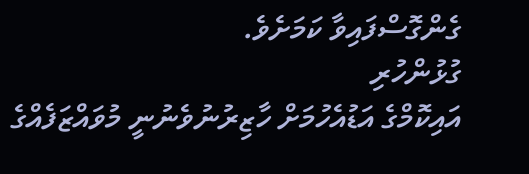ގެންގޮސްފައިވާ ކަމަށެވެ.
ގުޅުންހުރި
އައިކޮމްގެ އަޑުއެހުމަށް ހާޒިރުނުވެނުނީ މުވައްޒަފެއްގެ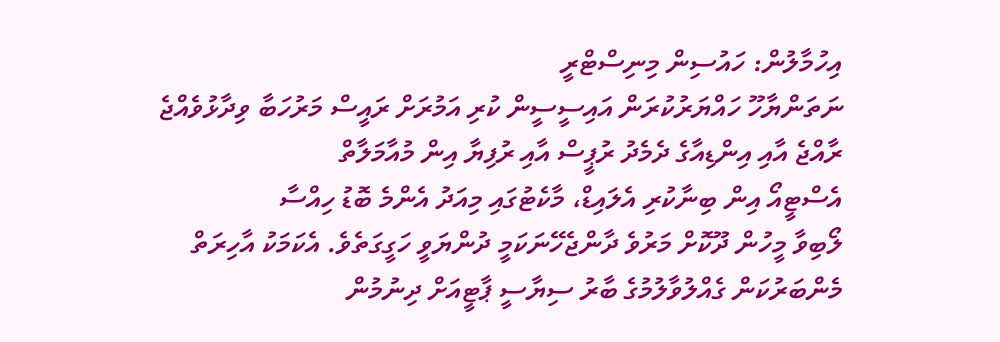އިހުމާލުން: ހައުސިން މިނިސްޓްރީ
ނަތަންޔާހޫ ހައްޔަރުކުރަން އައިސީސީން ކުރި އަމުރަށް ރައީސް މަރުހަބާ ވިދާޅުވެއްޖެ
ރާއްޖެ އާއި އިންޑިއާގެ ދެމެދު ރުޕީސް އާއި ރުފިޔާ އިން މުއާމަލާތް
އެސްޓީއޯ އިން ބިނާކުރި އެލައިޑް، މާކެޓުގައި މިއަދު އެންމެ ބޮޑު ހިއްސާ
ލޯބިވާ މީހުން ދޫކޮށް މަރުވެ ދާންޖެހޭނަކަމީ ދުންޔަވީ ހަގީގަތެވެ. އެކަމަކު އާހިރަތް
މެންބަރުކަން ގެއްލުވާލުމުގެ ބާރު ސިޔާސީ ޕާޓީއަށް ދިނުމުން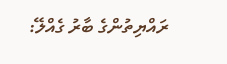ރައްޔިތުންގެ ބާރު ގެއްލޭ: